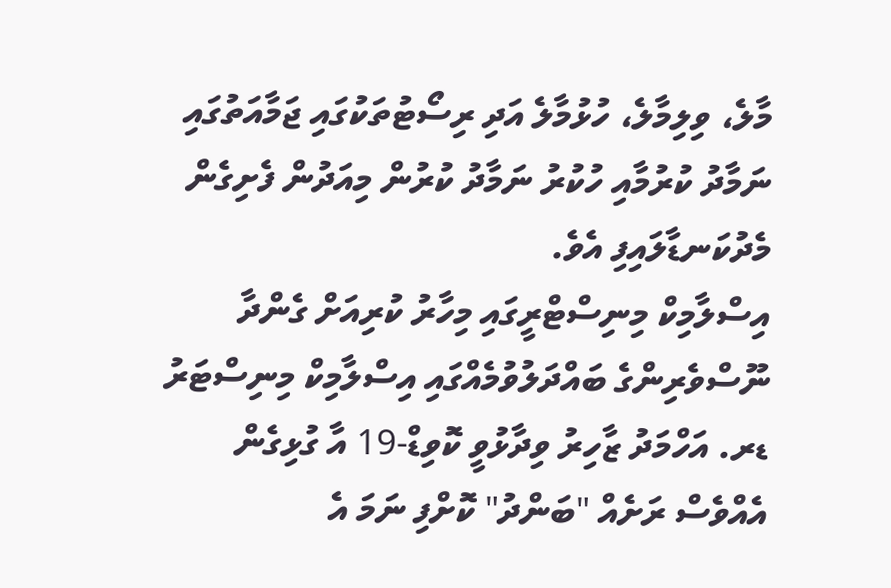މާލެ، ވިލިމާލެ، ހުޅުމާލެ އަދި ރިސޯޓުތަކުގައި ޖަމާއަތުގައި ނަމާދު ކުރުމާއި ހުކުރު ނަމާދު ކުރުން މިއަދުން ފެށިގެން މެދުކަނޑާލައިފި އެވެ.
އިސްލާމިކް މިނިސްޓްރީގައި މިހާރު ކުރިއަށް ގެންދާ ނޫސްވެރިންގެ ބައްދަލުވުމެއްގައި އިސްލާމިކް މިނިސްޓަރު ޑރ. އަހްމަދު ޒާހިރު ވިދާޅުވީ ކޮވިޑް-19 އާ ގުޅިގެން އެއްވެސް ރަށެއް "ބަންދު" ކޮށްފި ނަމަ އެ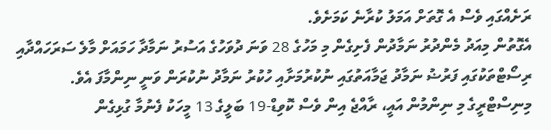ރަށެއްގައި ވެސް އެ ގޮތަށް އަމަލު ކުރާނެ ކަމަށެވެ.
އެގޮތުން މިއަދު މެންދުރު ނަމާދުން ފެށިގެން މި މަހުގެ 28 ވަނަ ދުވަހުގެ އަސުރު ނަމާދާ ހަމައަށް މާލެ ސަރަހައްދާއި ރިސޯޓްތަކުގައި ފަރުޟު ނަމާދު ޖަމާއަތުގައި ނުކުރުމަށާއި ހުކުރު ނަމާދު ނުކުރަން ވަނީ ނިންމާފަ އެވެ.
މިނިސްޓްރީގެ މި ނިންމުން އައީ، ރާއްޖެ އިން ވެސް ކޮވިޑް-19 ބަލީގެ 13 މީހަކު ފެނުމާ ގުޅިގެން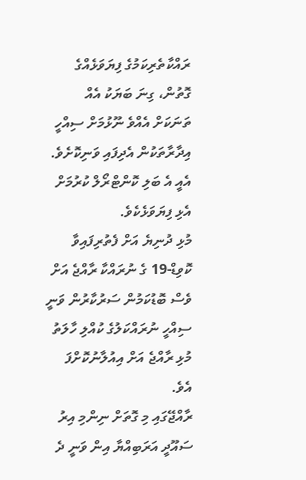ރައްކާތެރިކަމުގެ ފިޔަވަޅެއްގެ ގޮތުން، ގިނަ ބަޔަކު އެއް ތަނަކަށް އެއްވެ ނޫޅުމަށް ސިއްހީ އިދާރާތަކުން އެދިފައި ވަނިކޮށެވެ. އެއީ އެ ބަލި ކޮންޓްރޯލް ކުރުމަށް އެޅި ފިޔަވަޅެކެވެ.
މުޅި ދުނިޔެ އަށް ފެތުރިފައިވާ ކޮވިޑް-19 ގެ ނުރައްކާ ރާއްޖެ އަށް ވެސް ބޮޑުކަމުން ސަރުކާރުން ވަނީ ސިއްހީ ނުރައްކަލުގެ ކުއްލި ހާލަތު މުޅި ރާއްޖެ އަށް އިއުލާނުކޮށްފަ އެވެ.
ރާއްޖޭގައި މި ގޮތަށް ނިންމި އިރު ސައޫދީ އަރަބިއްޔާ އިން ވަނީ ދެ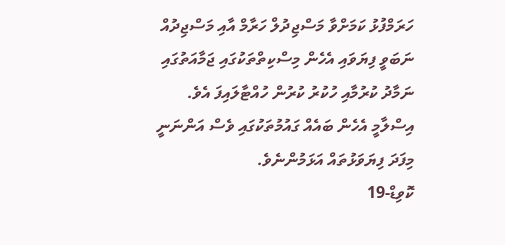ހަރަމްފުޅު ކަމަށްވާ މަސްޖިދުލް ހަރާމް އާއި މަސްޖިދުއް ނަބަވީ ފިޔަވައި އެހެން މިސްކިތްތަކުގައި ޖަމާއަތުގައި ނަމާދު ކުރުމާއި ހުކުރު ކުރުން ހުއްޓާލައިފަ އެވެ. އިސްލާމީ އެހެން ބައެއް ގައުމުތަކުގައި ވެސް އަންނަނީ މިފަދަ ފިޔަވަޅުތައް އަޅަމުންނެވެ.
ކޮވިޑް-19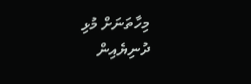މިހާތަނަށް މުޅި ދުނިޔެއިން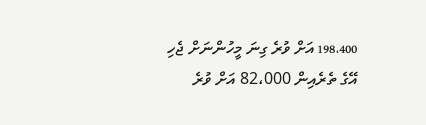198،400 އަށް ވުރެ ގިނަ މީހުންނަށް ޖެހި އޭގެ ތެރެއިން 82،000 އަށް ވުރެ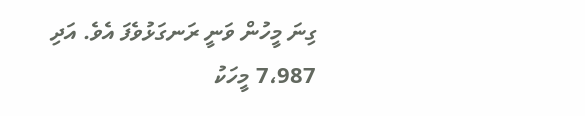ގިނަ މީހުން ވަނީ ރަނގަޅުވެފަ އެވެ. އަދި 7،987 މީހަކު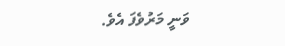ވަނީ މަރުވެފަ އެވެ.